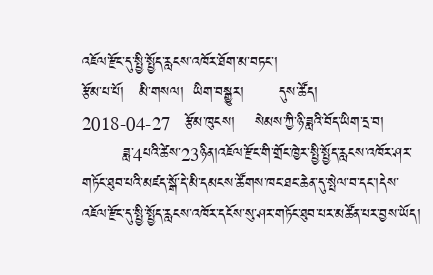འཇོལ་རྫོང་དུ་སྤྱི་སྤྱོད་རླངས་འཁོར་ཐོག་མ་བཏང་།
རྩོམ་པ་པོ།   མི་གསལ།  ཡིག་བསྒྱུར།       དུས་ཚོད།   2018-04-27   རྩོམ་ཁུངས།    སེམས་ཀྱི་ཉི་ཟླའི་བོད་ཡིག་དྲ་བ།
        ཟླ་4པའི་ཚེས་23ཉིན།འཇོལ་རྫོང་གི་གྲོང་ཁྱེར་སྤྱི་སྤྱོད་རླངས་འཁོར་ཤར་གཏོང་ཐུབ་པའི་མཛད་སྒོ་དེ་མི་དམངས་ཚོགས་ཁང་ཐང་ཆེན་དུ་སྤེལ་བ་དང་།དེས་འཇོལ་རྫོང་དུ་སྤྱི་སྤྱོད་རླངས་འཁོར་དངོས་སུ་ཤར་གཏོང་ཐུབ་པར་མཚོན་པར་བྱས་ཡོད།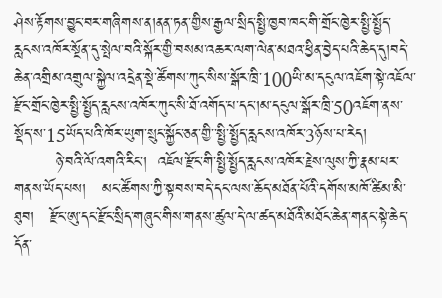ཤེས་རྟོགས་བྱུང་བར་གཞིགས་ན།ནན་ཏན་གྱིས་རྒྱལ་སྲིད་སྤྱི་ཁྱབ་ཁང་གི་གྲོང་ཁྱེར་སྤྱི་སྤྱོད་རླངས་འཁོར་སྔོན་དུ་སྤེལ་བའི་སྐོར་གྱི་བསམ་འཆར་ལག་ལེན་མཐའ་ཕྱིན་བྱེད་པའི་ཆེད་དུ།བདེ་ཆེན་འགྲིམ་འགྲུལ་སྐྱེལ་འདྲེན་སྡེ་ཚོགས་ཀུང་སིས་སྒོར་ཁྲི་100ཡི་མ་དངུལ་འཇོག་སྟེ་འཇོལ་རྫོང་གྲོང་ཁྱེར་སྤྱི་སྤྱོད་རླངས་འཁོར་ཀུང་སི་ཐོ་འགོད་པ་དང་།མ་དངུལ་སྒོར་ཁྲི་50འཇོག་ནས་སྡོད་ས་15ཡོད་པའི་ཁོར་ཡུག་སྲུང་སྐྱོང་ཅན་གྱི་་སྤྱི་སྤྱོད་རླངས་འཁོར་3ཉོས་པ་རེད།
        ཉེ་བའི་ལོ་འགའི་རིང་།  འཇོལ་རྫོང་གི་སྤྱི་སྤྱོད་རླངས་འཁོར་རྗེས་ལུས་ཀྱི་རྣམ་པར་གནས་ཡོད་པས།   མང་ཚོགས་ཀྱི་སྟབས་བདེ་དང་ལས་ཆོད་མཐོན་པོའི་དགོས་མཁོ་ཚིམ་མི་ཐུབ།   རྫོང་ཨུ་དང་རྫོང་སྲིད་གཞུང་གིས་གནས་ཚུལ་དེ་ལ་ཚད་མཐོའི་མཐོང་ཆེན་གནང་སྟེ་ཆེད་དོན་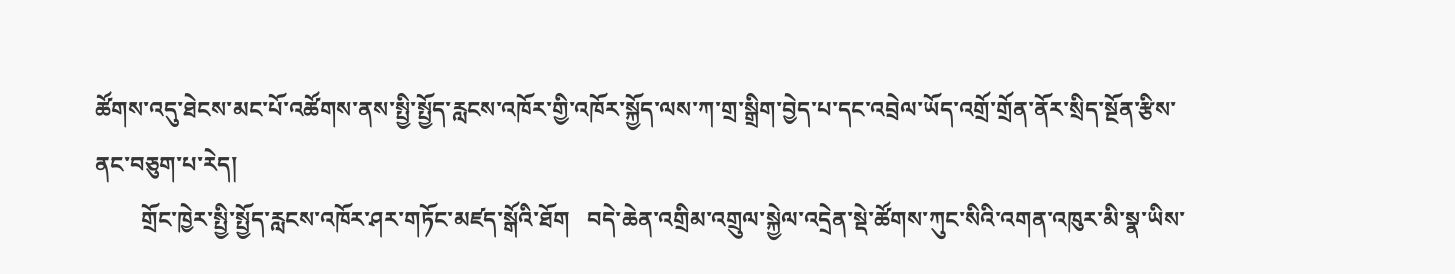ཚོགས་འདུ་ཐེངས་མང་པོ་འཚོགས་ནས་སྤྱི་སྤྱོད་རླངས་འཁོར་གྱི་འཁོར་སྐྱོད་ལས་ཀ་གྲ་སྒྲིག་བྱེད་པ་དང་འབྲེལ་ཡོད་འགྲོ་གྲོན་ནོར་སྲིད་སྔོན་རྩིས་ནང་བཅུག་པ་རེད།
        གྲོང་ཁྱེར་སྤྱི་སྤྱོད་རླངས་འཁོར་ཤར་གཏོང་མཛད་སྒོའི་ཐོག   བདེ་ཆེན་འགྲིམ་འགྲུལ་སྐྱེལ་འདྲེན་སྡེ་ཚོགས་ཀུང་སིའི་འགན་འཁུར་མི་སྣ་ཡིས་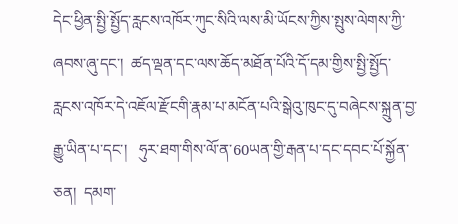དེང་ཕྱིན་སྤྱི་སྤྱོད་རླངས་འཁོར་ཀུང་སིའི་ལས་མི་ཡོངས་ཀྱིས་སྤུས་ལེགས་ཀྱི་ཞབས་ཞུ་དང་།  ཚད་ལྡན་དང་ལས་ཆོད་མཐོན་པོའི་དོ་དམ་གྱིས་སྤྱི་སྤྱོད་རླངས་འཁོར་དེ་འཇོལ་རྫོངགི་རྣམ་པ་མངོན་པའི་སྒེའུ་ཁུང་དུ་བཞེངས་སྐྲུན་བྱ་རྒྱུ་ཡིན་པ་དང་།   ཧུར་ཐག་གིས་ལོ་ན་60ཡན་གྱི་རྒན་པ་དང་དབང་པོ་སྐྱོན་ཅན།  དམག་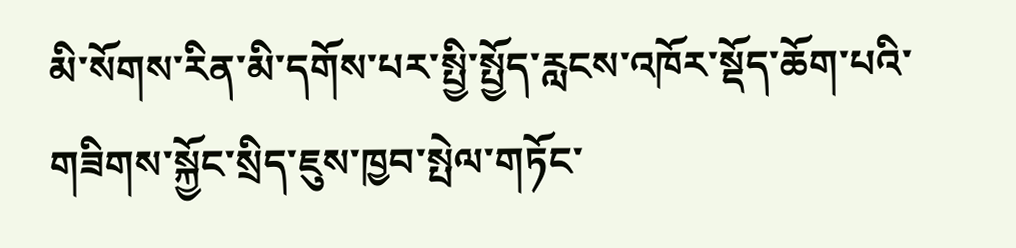མི་སོགས་རིན་མི་དགོས་པར་སྤྱི་སྤྱོད་རླངས་འཁོར་སྡོད་ཆོག་པའི་གཟིགས་སྐྱོང་སྲིད་ཇུས་ཁྱབ་སྤེལ་གཏོང་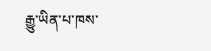རྒྱུ་ཡིན་པ་ཁས་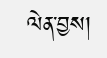ལེན་བྱས།